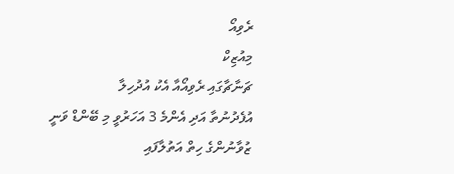ރެވިއޯ
މިއުޒިކް
ޗަނާޗާގައި ރެވިއޯއާ އެކު އުދުހިލާ
އުފެދުނުތާ އަދި އެންމެ 3 އަހަރުވީ މި ބޭންޑް ވަނީ ޒުވާނުންގެ ހިތް އަތުލާފައި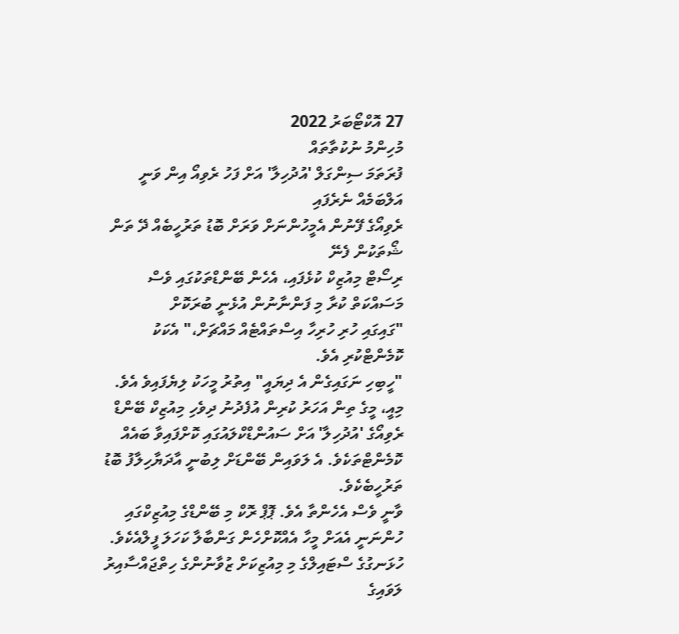27 އޮކްޓޯބަރު 2022
މުހިންމު ނުކުތާތައް
ފުރަތަމަ ސިންގަލް 'އުދުހިލާ' އަށް ފަހު ރެވިއޯ އިން ވަނީ އަލްބަމެއް ނެރެފައި
ރެވިއޯގެ ފޭނުން އެމީހުންނަށް ވަރަށް ބޮޑު ތަރުހީބެއް ދޭ ތަން ޝޯތަކުން ފެނޭ
ރިސޯޓް މިއުޒިކް ކުޅެފައި، އެހެން ބޭންޑްތަކުގައި ވެސް މަސައްކަތް ކުރާ މި ފަންނާނުން އުޅެނީ ބުރަކޮށް
"ގައިގައި ހުރި ހުރިހާ އިސްތައްޓެއް މައްޗަށް،" އެކަކު ކޮމެންޓްކުރި އެވެ.
"ހީބިހި ނަގައިގެން އެ ދިޔައީ" އިތުރު މީހަކު ލިޔެފައިވެ އެވެ.
މިއީ، މީގެ ތިން އަހަރު ކުރިން އުފެދުނު ދިވެހި މިއުޒިކް ބޭންޑް ރެވިއޯގެ 'އުދުހިލާ' އަށް ސައުންޑްކްލައުގައި ކޮށްފައިވާ ބައެއް ކޮމެންޓްތަކެވެ. އެ ލަވައިން ބޭންޑަށް ލިބުނީ އާދަޔާހިލާފު ބޮޑު ތަރުހީބެކެވެ.
ވާނީ ވެސް އެހެންތާ އެވެ. ޕޮޕް ރޮކް މި ބޭންޑްގެ މިއުޒިކްގައި ހުންނަނީ އެއަށް މީހާ އެއްކޮށްހެން ގަންބާލާ ކަހަލަ ފީލްއެކެވެ. ހުޅަނގުގެ ސްޓައިލްގެ މި މިއުޒިކަށް ޒުވާނުންގެ ހިތްޖައްސާއިރު ލަވައިގެ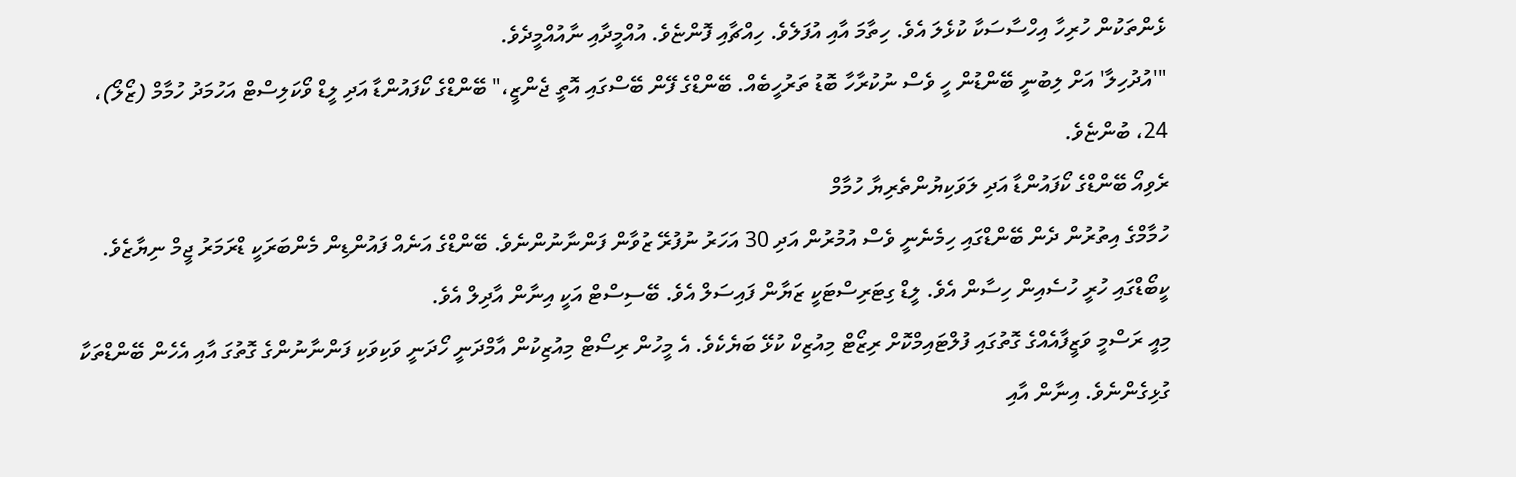ޅެންތަކުން ހުރިހާ އިހްސާސަކާ ކުޅެލަ އެވެ. ހިތާމަ އާއި އުފަލެވެ. ހިއްޗާއި ފޮންޏެވެ. އުއްމީދާއި ނާއުއްމީދެވެ.
"'އުދުހިލާ' އަށް ލިބުނީ ބޭންޑުން ހީ ވެސް ނުކުރާހާ ބޮޑު ތަރުހީބެއް. ބޭންޑްގެ ފޭން ބޭސްގައި އޮތީ ޖެންޒީ،" ބޭންޑްގެ ކޯފައުންޑާ އަދި ލީޑް ވޯކަލިސްޓް އަހުމަދު ހުމާމް (ޒޯލޯ)، 24، ބުންޏެވެ.
ރެވިއޯ ބޭންޑްގެ ކޯފައުންޑާ އަދި ލަވަކިޔުންތެރިޔާ ހުމާމް
ހުމާމްގެ އިތުރުން ދެން ބޭންޑްގައި ހިމެނެނީ ވެސް އުމުރުން އަދި 30 އަހަރު ނުފުރޭ ޒުވާން ފަންނާނުންނެވެ. ބޭންޑްގެ އަނެއް ފައުންޑިން މެންބަރަކީ ޑްރަމަރު ޖީމް ނިޔާޒެވެ. ކީބޯޑްގައި ހުރީ ހުސެއިން ހިސާން އެވެ. ލީޑް ގިޓަރިސްޓަކީ ޒަޔާން ފައިސަލް އެވެ. ބޭސިސްޓް އަކީ އިނާން އާދިލް އެވެ.
މިއީ ރަސްމީ ވަޒީފާއެއްގެ ގޮތުގައި ފުލްޓައިމްކޮށް ރިޒޯޓް މިއުޒިކް ކުޅޭ ބަޔެކެވެ. އެ މީހުން ރިސޯޓް މިއުޒިކުން އާމްދަނީ ހޯދަނީ ވަކިވަކި ފަންނާނުންގެ ގޮތުގަ އާއި އެހެން ބޭންޑްތަކާ ގުޅިގެންނެވެ. އިނާން އާއި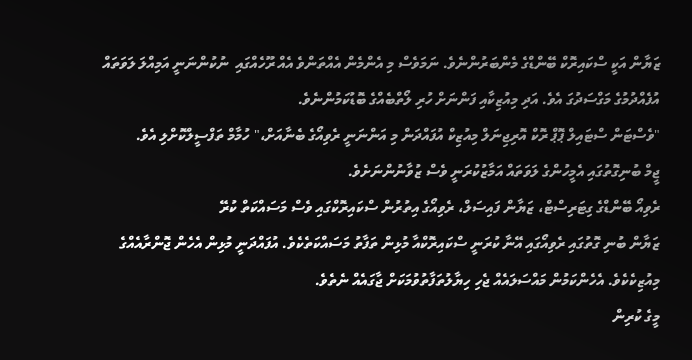ޒަޔާން އަކީ ސްކައިރޮކް ބޭންޑްގެ މެންބަރުންނެވެ. ނަމަވެސް މި އެންމެން އެއްތަންވެ އެއް ރޫހެއްގައި  ނުކުންނަނީ އަމިއްލަ ލަވަތައް އުފެއްދުމުގެ މަގްސަދުގަ އެވެ. އަދި މިއުޒިކާއި ފަންނަށް ހުރި ލޯތްބެއްގެ ބޮޑުކަމުންނެވެ.
"ވެސްޓަން ސްޓައިލް ޕޮޕް ރޮކް އޮރިޖިނަލް މިއުޒިކް އުފައްދަން މި އަންނަނީ ރެވިއޯގެ ބެނާއަށް،" ހުމާމް ތަފްސީލްކޮށްލި އެވެ.
ޖީމް ބުނިގޮތުގައި އެމީހުންގެ ލަވަތައް އަމާޒުކުރަނީ ވެސް ޒުވާނުންނަށެވެ.
ރެވިއޯ ބޭންޑްގެ ގިޓަރިސްޓް، ޒަޔާން ފައިސަލް، ރެވިއޯގެ އިތުރުން ސްކައިރޮކްގައި ވެސް މަސައްކަތް ކުރޭ
ޒަޔާން ބުނި ގޮތުގައި ރެވިއޯގައި އޭނާ ކުރަނީ ސްކައިރޮކްއާ މުޅިން ތަފާތު މަސައްކަތެކެވެ. އުފައްދަނީ މުޅިން އެހެން ޖޮންރާއެއްގެ މިއުޒިކެކެވެ. އެހެންކަމުން މައްސަލައެއް ޖެހި ހިޔާލުތަފާތުވުމަކަށް ޖާގައެއް ނެތެވެ.
މީގެ ކުރިން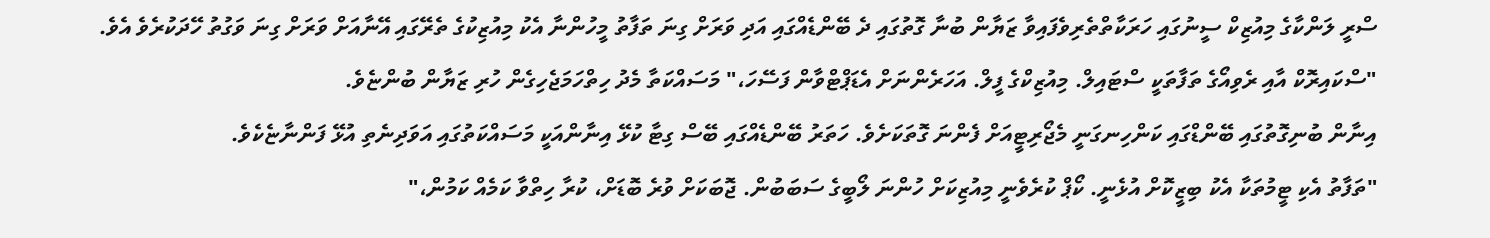ސްރީ ލަންކާގެ މިއުޒިކް ސީނުގައި ހަރަކާތްތެރިވެފައިވާ ޒަޔާން ބުނާ ގޮތުގައި ދެ ބޭންޑެއްގައި އަދި ވަރަށް ގިނަ ތަފާތު މީހުންނާ އެކު މިއުޒިކުގެ ތެރޭގައި އޭނާއަށް ވަރަށް ގިނަ ވަގުތު ހޭދަކުރެވެ އެވެ.
"ސްކައިރޮކް އާއި ރެވިއޯގެ ތަފާތަކީ ސްޓައިލް. މިއުޒިކްގެ ފީލް. އަހަރެންނަށް އެޑަޕްޓްވާން ފަސޭހަ،" މަސައްކަތާ މެދު ހިތްހަމަޖެހިގެން ހުރި ޒަޔާން ބުންޏެވެ.
އިނާން ބުނިގޮތުގައި ބޭންޑްގައި ކަންހިނގަނީ މެޖޯރިޓީއަށް ފެންނަ ގޮތަކަށެވެ. ހަތަރު ބޭންޑެއްގައި ބޭސް ގިޓާ ކުޅޭ އިނާންއަކީ މަސައްކަތުގައި އަވަދިނެތި އުޅޭ ފަންނާޏެކެވެ.
"ތަފާތު އެކި ޓީމުތަކާ އެކު ބިޒީކޮށް އުޅެނީ. ކޯޕް ކުރެވެނީ މިއުޒިކަށް ހުންނަ ލޯބީގެ ސަބަބުން. ޖޮބަކަށް ވުރެ ބޮޑަށް، ކުރާ ހިތްވާ ކަމެއް ކަމުން،"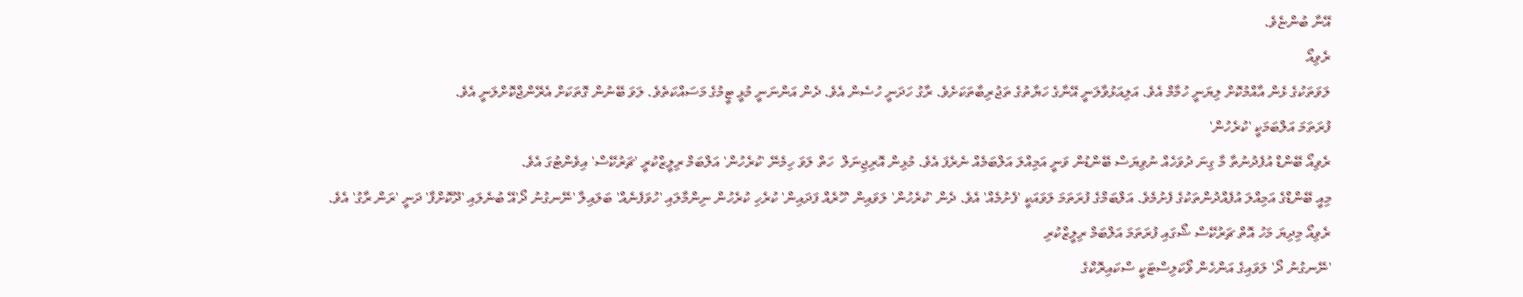އޭނާ ބުންޏެވެ.
ރެވިއޯ
ލަވަތަކުގެ ޅެން އާއްމުކޮށް ލިޔަނީ ހުމާމް އެވެ. އަލިއަޅުވާލަނީ އޭނާގެ ހަޔާތުގެ ތަޖުރިބާތަކަށެވެ. ރާގު ހަދަނީ ހުސެން އެވެ. ދެން އަންނަނީ މުޅީ ޓީމުގެ މަސައްކަތެވެ. ލަވަ ބޭނުން ގޮތަކަށް އެރޭންޖްކޮށްލަނީ އެވެ.
ފުރަތަމަ އަލްބަމަކީ 'ކުރެހުން'
ރެވިއޯ ބޭންޑް އުފެދުނުތާ މާ ގިނަ ދުވަހެއް ނުވިޔަސް ބޭންޑުން ވަނީ އަމިއްލަ އަލްބަމެއް ނެރެފަ އެވެ. މުޅިން އޮރިޖިނަލް  ހަތް ލަވަ ހިމެނޭ 'ކުރެހުން' އަލްބަމް ރިލީޒްކުރީ 'ޗަރުކޭސް' އިވެންޓުގަ އެވެ.
މިއީ ބޭންޑްގެ އަމިއްލަ އުފެއްދުންތަކުގެ ފެށުމެވެ. އަލްބަމްގެ ފުރަތަމަ ލަވައަކީ 'ފެށުމެއް' އެވެ. ދެން 'ކުރެހުން' ލަވައިން 'ހޫރެއް ފަދައިން' ކުރެހި ކުރެހުން ނިންމާލައި 'ހުވަފެނެއް' ބަލައިލާ 'ނޭނގުނު ދޯ'އޭ ބުނެލައި 'ދޫކޮށްފާ' ދަނީ 'ރަން ރާގު' އެވެ.
ރެވިއޯ މިދިޔަ މަހު އޮތް ޗަރުކޭސް ޝޯގައި ފުރަތަމަ އަލްބަމް ރިލީޒްކުރި
'ނޭނގުނު ދޯ' ލަވައިގެ އަންހެން ވޯކަލިސްޓަކީ ސްކައިރޮކްގެ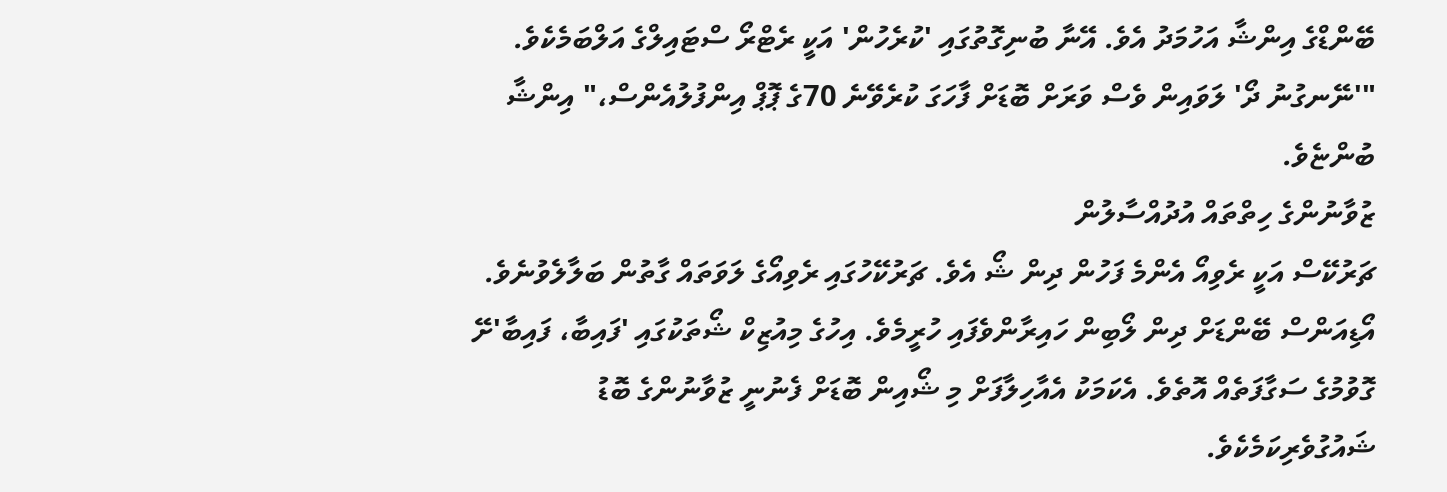ބޭންޑްގެ އިންޝާ އަހުމަދު އެވެ. އޭނާ ބުނިގޮތުގައި 'ކުރެހުން' އަކީ ރެޓްރޯ ސްޓައިލްގެ އަލްބަމެކެވެ.
"'ނޭނގުނު ދޯ' ލަވައިން ވެސް ވަރަށް ބޮޑަށް ފާހަގަ ކުރެވޭނެ 70ގެ ޕޮޕް އިންފުލުއެންސް،" އިންޝާ ބުންޏެވެ.
ޒުވާނުންގެ ހިތްތައް އުދުއްސާލުން
ޗަރުކޭސް އަކީ ރެވިއޯ އެންމެ ފަހުން ދިން ޝޯ އެވެ. ޗަރުކޭހުގައި ރެވިއޯގެ ލަވަތައް ގާތުން ބަލާލެވުނެވެ. އޯޑިއަންސް ބޭންޑަށް ދިން ލޯބިން ހައިރާންވެފައި ހުރީމެވެ. އިހުގެ މިއުޒިކް ޝޯތަކުގައި 'ފައިބާ، ފައިބާ'ށޭ ގޮވުމުގެ ސަގާފަތެއް އޮތެވެ. އެކަމަކު އެއާހިލާފަށް މި ޝޯއިން ބޮޑަށް ފެނުނީ ޒުވާނުންގެ ބޮޑު ޝައުގުވެރިކަމެކެވެ.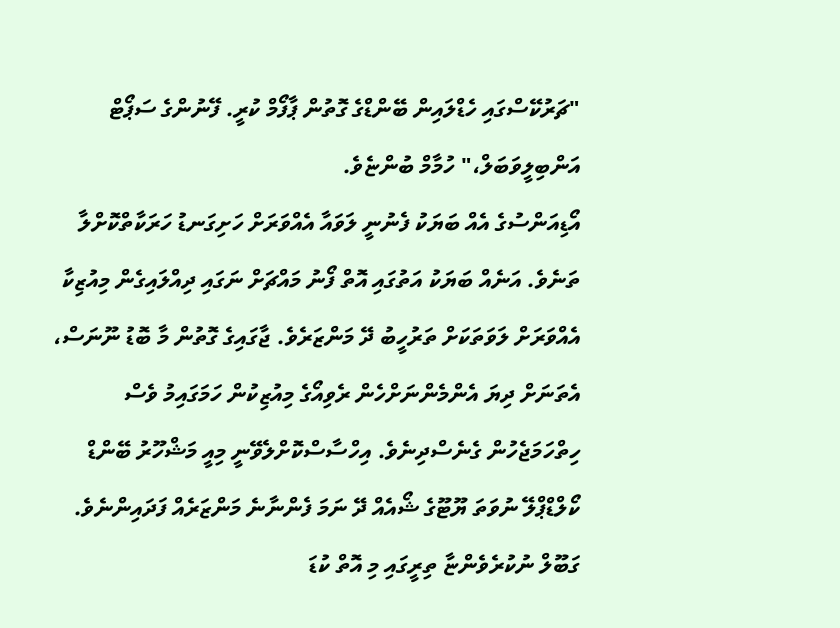"ޗަރުކޭސްގައި ހެޑްލައިން ބޭންޑްގެ ގޮތުން ޕާފޯމް ކުރީ. ފޭނުންގެ ސަޕޯޓް އަންބިލީވަބަލް،" ހުމާމް ބުންޏެވެ.
އޯޑިއަންސުގެ އެއް ބަޔަކު ފެނުނީ ލަވައާ އެއްވަރަށް ހަށިގަނޑު ހަރަކާތްކޮށްލާ ތަނެވެ. އަނެއް ބަޔަކު އަތުގައި އޮތް ފޯނު މައްޗަށް ނަގައި ދިއްލައިގެން މިއުޒިކާ އެއްވަރަށް ލަވަތަކަށް ތަރުހީބު ދޭ މަންޒަރެވެ. ޖާގައިގެ ގޮތުން މާ ބޮޑު ނޫނަސް، އެތަނަށް ދިޔަ އެންމެންނަށްހެން ރެވިއޯގެ މިއުޒިކުން ހަމަގައިމު ވެސް ހިތްހަމަޖެހުން ގެނެސްދިނެވެ. އިހްސާސްކޮށްލެވޭނީ މިއީ މަޝްހޫރު ބޭންޑް ކޯލްޑްޕްލޭ ނުވަތަ ޔޫޓޫގެ ޝޯއެއް ދޭ ނަމަ ފެންނާނެ މަންޒަރެއް ފަދައިންނެވެ. ގަބޫލް ނުކުރެވެންޏާ ތިރީގައި މި އޮތް ކުޑަ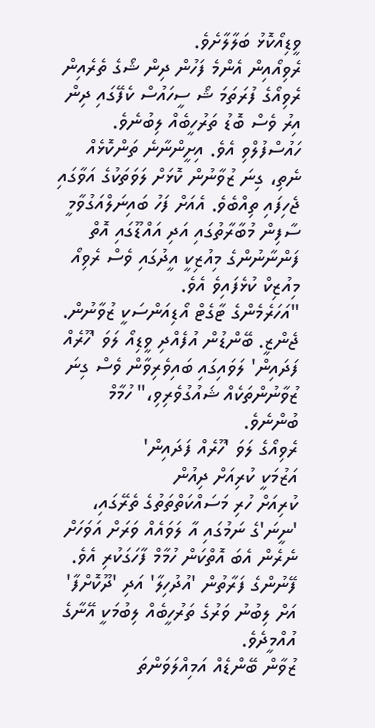ވީޑިއޯކޮޅު ބަލާލާށެވެ.
ރެވިއޯއިން އެންމެ ފަހުން ދިން ޝޯގެ ތެރެއިން
ރެވިއޯގެ ފުރަތަމަ ޝޯ ސީހައުސް ކެފޭގައި ދިން އިރު ވެސް ބޮޑު ތަރުހީބެއް ލިބުނެވެ. ހައުސްފުލްވި އެވެ. އިށީންނާނެ ތަންކޮޅެއް ނެތި، ގިނަ ޒުވާނުން ކޮޅަށް ލަވަތަކުގެ އަވާގައި ޖެހިފައި ތިއްބެވެ. އެއަށް ފަހު ބައިނަލްއަގުވާމީ ސާފިން މުބާރާތުގައި އަދި އައްޑޫގައި އޮތް ފަންނާނުންގެ މިއުޒިކީ އީދުގައި ވެސް ރެވިއޯ މިއުޒިކް ކުޅެފައިވެ އެވެ.
"އަހަރެމެންގެ ޓާގެޓް އޯޑިއަންސަކީ ޒުވާނުން. ޖެންޒީ. ބޭންޑުން އުފެއްދި ވީޑިއޯ ލަވަ 'ހޫރެއް ފަދައިން' ލަވައިގައި ބައިވެރިވާން ވެސް ގިނަ ޒުވާނުންތަކެއް ޝައުގުވެރިވި،" ހުމާމް ބުންނެވެ.
ރެވިއޯގެ ލަވަ 'ހޫރެއް ފަދައިން'
އަޒުމަކީ ކުރިއަށް ދިއުން
ކުރިއަށް ހުރި މަސައްކަތްތަތުގެ ތެރޭގައި، 'ނީނަ'ގެ ނަމުގައި އާ ލަވައެއް ވަރަށް އަވަހަށް ނެރެން އެބަ އޮތްކަން ހުމާމް ފާހަގަކުރި އެވެ. ފޭނުންގެ ފަރާތުން 'އުދުހިލާ' އަދި 'ދޫކޮށްފާ' އަށް ލިބުނު ވަރުގެ ތަރުހީބެއް ލިބުމަކީ އޭނާގެ އުއްމީދެވެ.
ޒުވާން ބޭންޑެއް އަމިއްލަވަންތަ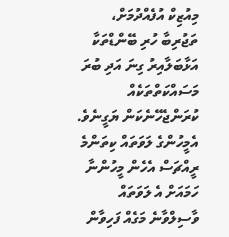މިއުޒިކް އުފެއްދުމަށް، ތަޖުރިބާ ހުރި ބޭންޑްތަކާ އަޅާބަލާއިރު ގިނަ އަދި ބުރަ މަސައްކަތްތަކެއް ކުރަންޖެހޭނެކަން ޔަގީނެވެ. އެމީހުންގެ ލަވަތައް ކިތަންމެ ރީއްޗަސް އެހެން މީހުންނާ ހަމައަށް އެ ލަވަތައް ވާސިލްވާނެ މަގެއް ފަހިވާން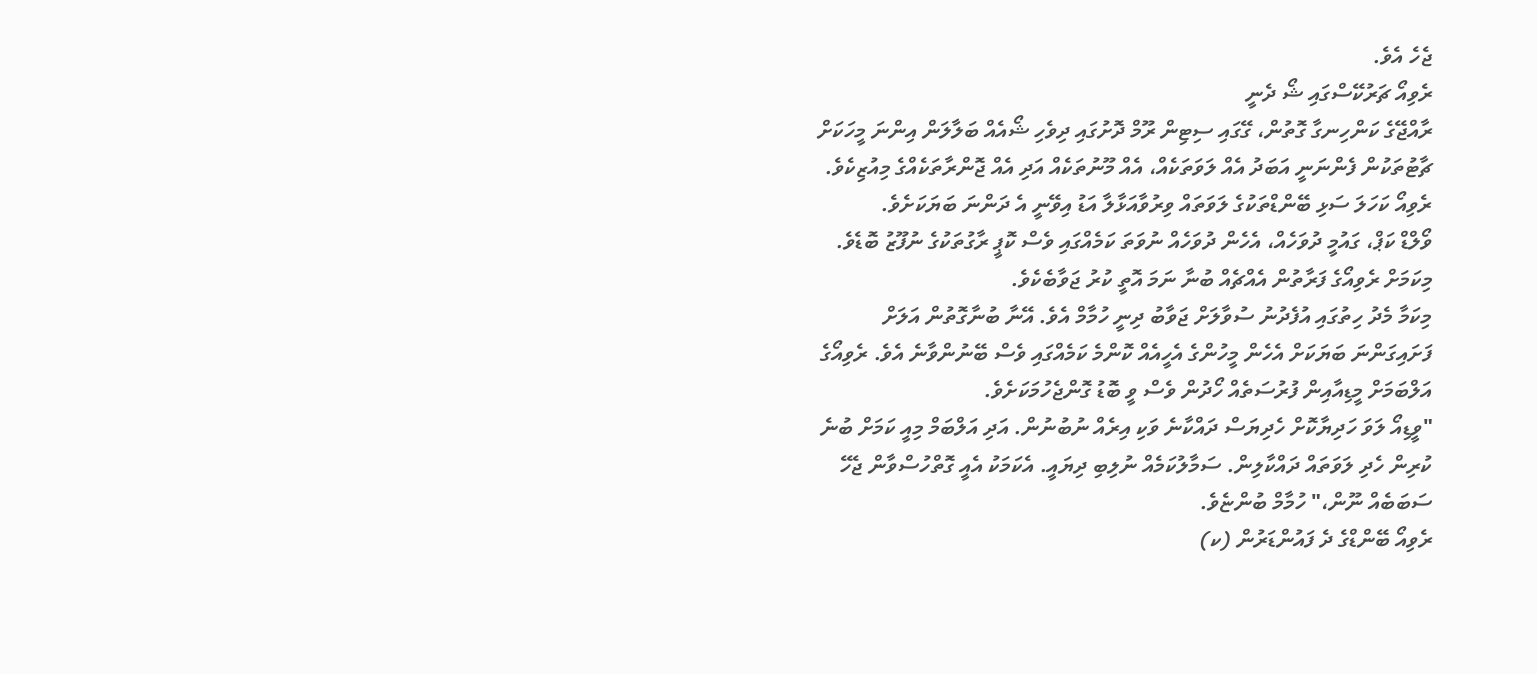ޖެހެ އެވެ.
ރެވިއޯ ޗަރުކޭސްގައި ޝޯ ދެނީ
ރާއްޖޭގެ ކަންހިނގާ ގޮތުން، ގޭގައި ސިޓިން ރޫމް ދޮށުގައި ދިވެހި ޝޯއެއް ބަލާލަން އިންނަ މީހަކަށް ޗާޓުތަކުން ފެންނަނީ އަބަދު އެއް ލަވަތަކެއް، އެއް މޫނުތަކެއް އަދި އެއް ޖޮންރާތަކެއްގެ މިއުޒިކެވެ. ރެވިއޯ ކަހަލަ ސަޅި ބޭންޑްތަކުގެ ލަވަތައް ވިރުވާއަޅާލާ އަޑު އިވޭނީ އެ ދަންނަ ބަޔަކަށެވެ.
ވޯލްޑް ކަޕް، ގައުމީ ދުވަހެއް، އެހެން ދުވަހެއް ނުވަތަ ކަމެއްގައި ވެސް ކޮޕީ ރާގުތަކުގެ ނުފޫޒު ބޮޑެވެ. މިކަމަށް ރެވިއޯގެ ފަރާތުން އެއްޗެއް ބުނާ ނަމަ އޮތީ ކުރު ޖަވާބެކެވެ.
މިކަމާ މެދު ހިތުގައި އުފެދުނު ސުވާލަށް ޖަވާބު ދިނީ ހުމާމް އެވެ. އޭނާ ބުނާގޮތުން އަލަށް ފަށައިގަންނަ ބަޔަކަށް އެހެން މީހުންގެ އެހީއެއް ކޮންމެ ކަމެއްގައި ވެސް ބޭނުންވާނެ އެވެ. ރެވިއޯގެ އަލްބަމަށް މީޑިއާއިން ފުރުސަތެއް ހޯދުން ވެސް ވީ ބޮޑު ގޮންޖެހުމަކަށެވެ.
"ވީޑިއޯ ލަވަ ހަދިޔާކޮށް ހެދިޔަސް ދައްކާނެ ވަކި އިރެއް ނުބުނުން. އަދި އަލްބަމް މިއީ ކަމަށް ބުނެ ކުރިން ހެދި ލަވަތައް ދައްކާލިން. ސަމާލުކަމެއް ނުލިބި ދިޔައީ. އެކަމަކު އެއީ ގޮތްހުސްވާން ޖެހޭ ސަބަބެއް ނޫން،" ހުމާމް ބުންޏެވެ.
ރެވިއޯ ބޭންޑްގެ ދެ ފައުންޑަރުން (ކ)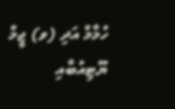ހުމާމް އަދި (ވ) ޖީމް
ޔޫޓިއުބާއި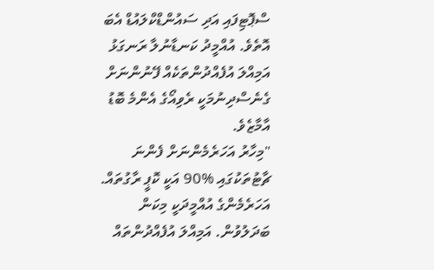ސްޕޮޓިފައި އަދި ސައުންޑްކްލައުޑް އެބަ އޮތެވެ. އުއްމީދު ކަނޑާނުލާ ރަނގަޅު އަމިއްލަ އުފެއްދުންތަކެއް ފޭނުންނަށް ގެނެސްދިނުމަކީ ރެވިއޯގެ އެންމެ ބޮޑު އާމާޒެވެ.
"މިހާރު އަހަރެމެންނަށް ފެންނަ ޗާޓުތަކުގައި %90 އަކީ ކޮޕީ ރާގުތައް. އަހަރެމެންގެ އުއްމީދަކީ މިކަން ބަދަލުވުން. އަމިއްލަ އުފެއްދުންތައް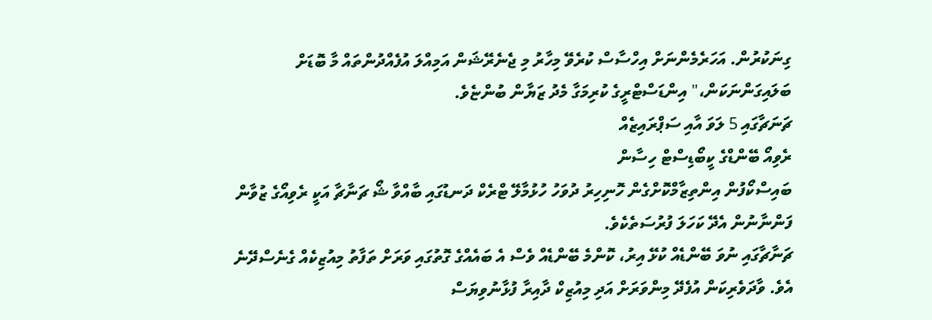ގިނަކުރުން. އަހަރެމެންނަށް އިހްސާސް ކުރެވޭ މިހާރު މި ޖެނެރޭޝަން އަމިއްލަ އުފެއްދުންތައް މާ ބޮޑަށް ބަލައިގަންނަކަން،" އިންޑަސްޓްރީގެ ކުރިމަގާ މެދު ޒަޔާން ބުންޏެވެ.
ޗަނަޗާގައި 5 ލަވަ އާއި ސަޕްރައިޒެއް
ރެވިއޯ ބޭންޑްގެ ކީބޯޑިސްޓް ހިސާން
ބައިސްކޯފުން އިންތިޒާމްކޮށްގެން ހޮނިހިރު ދުވަހު ހުޅުމާލޭ ޓްރެކް ދަނޑުގައި ބާއްވާ ޝޯ ޗަނާޗާ އަކީ ރެވިއޯގެ ޒުވާން ފަންނާނުން އެދޭ ކަހަލަ ފުރުސަތެކެވެ.
ޗަނާޗާގައި ނުވަ ބޭންޑެއް ކުޅޭ އިރު، ކޮންމެ ބޭންޑެއް ވެސް އެ ބައެއްގެ ގޮތުގައި ވަރަށް ތަފާތު މިއުޒިކެއް ގެނެސްދޭނެ އެވެ. ވާދަވެރިކަން އުފެދޭ މިންވަރަށް އަދި މިއުޒިކް ދާއިރާ ފުޅާނުވިޔަސް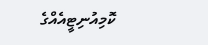ކޮމިއުނިޓީއެއްގެ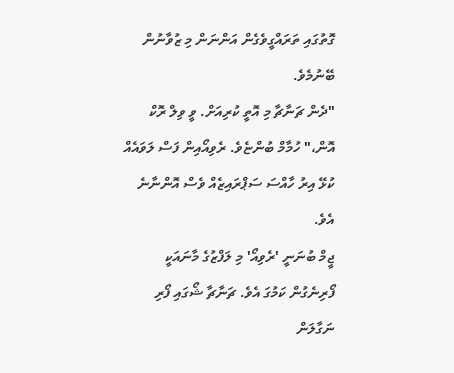ގޮތުގައި ތަރައްގީވެގެން އަންނަން މި ޒުވާނުން ބޭނުމެވެ.
"ދެން ޗަނާޗާ މި އޮތީ ކުރިއަށް. ވީ ވިލް ރޮކް އޮން،" ހުމާމް ބުންޏެވެ. ރެވިއޯއިން ފަސް ލަވައެއް ކުޅޭ އިރު ހާއްސަ ސަޕްރައިޒެއް ވެސް އޮންނާނެ އެވެ.
ޖީމް ބުނަނީ 'ރެވިއޯ' މި ލަފްޒުގެ މާނައަކީ ފޯރިނެގުން ކަމުގަ އެވެ. ޗަނާޗާ ޝޯގައި ފޯރި ނަގާލަން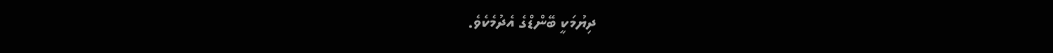ދިޔުމަކީ ބޭންޑްގެ އެދުމެކެވެ.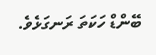ބޭންޑް ހަކަތަ ރަނގަޅެވެ.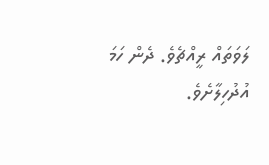ލަވަތައް ރީއްޗެވެ. ދެން ހަމަ އުދުހިލާށެވެ.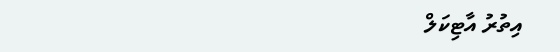އިތުރު އާޓިކަލް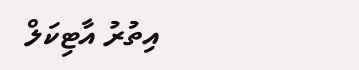އިތުރު އާޓިކަލް